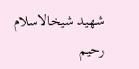شهید شیخالاسلام رحیم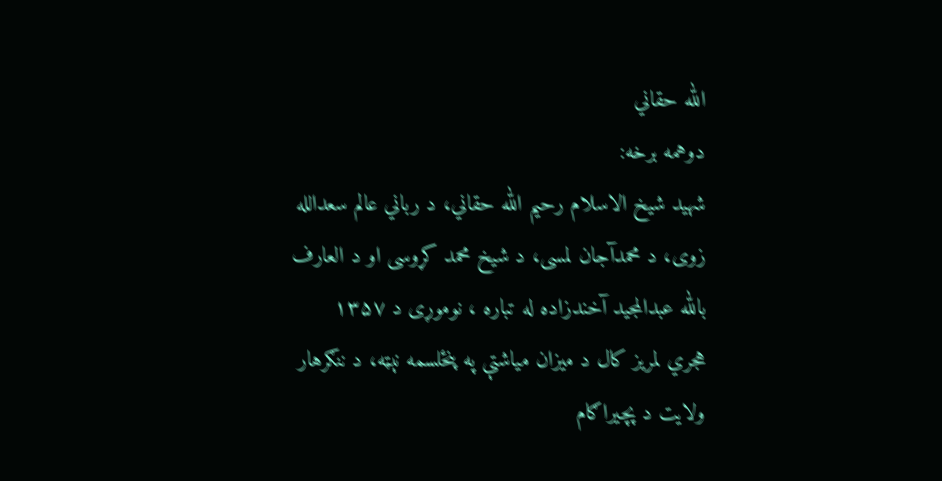الله حقاني
دوهمه برخه:
شهید شیخ الاسلام رحیم الله حقاني، د رباني عالم سعدالله زوی، د محمدآجان لمسی، د شیخ محمد کړوسی او د العارف بالله عبدالمجید آخندزاده له تباره ، نوموړی د ۱۳۵۷ هجري لمریز کال د میزان میاشتې په پنځلسمه نېټه، د ننګرهار ولایت د پچیراګام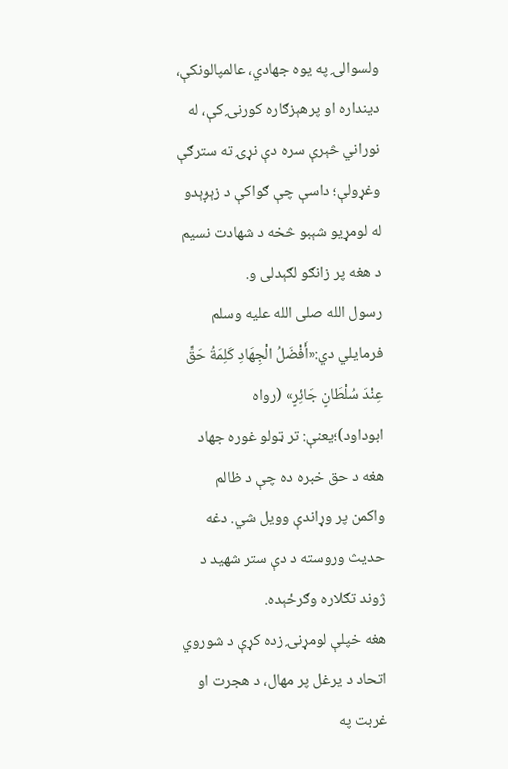ولسوالۍ په یوه جهادي، عالمپالونکې، دینداره او پرهېزګاره کورنۍ کې، له نوراني څېرې سره دې نړۍ ته سترګې وغړولې؛ داسې چې ګواکې د زېږېدو له لومړیو شېبو څخه د شهادت نسیم د هغه پر زانګو لګېدلی و.
رسول الله صلی الله علیه وسلم فرمایلي دي:«أَفْضَلُ الْجِهَادِ كَلِمَةُ حَقٍّ عِنْدَ سُلْطَانٍ جَائِرٍ» (رواه ابوداود)؛یعنې: تر ټولو غوره جهاد هغه د حق خبره ده چې د ظالم واکمن پر وړاندې وویل شي. دغه حدیث وروسته د دې ستر شهید د ژوند تګلاره وګرځېده.
هغه خپلې لومړنۍ زده کړې د شوروي اتحاد د یرغل پر مهال، د هجرت او غربت په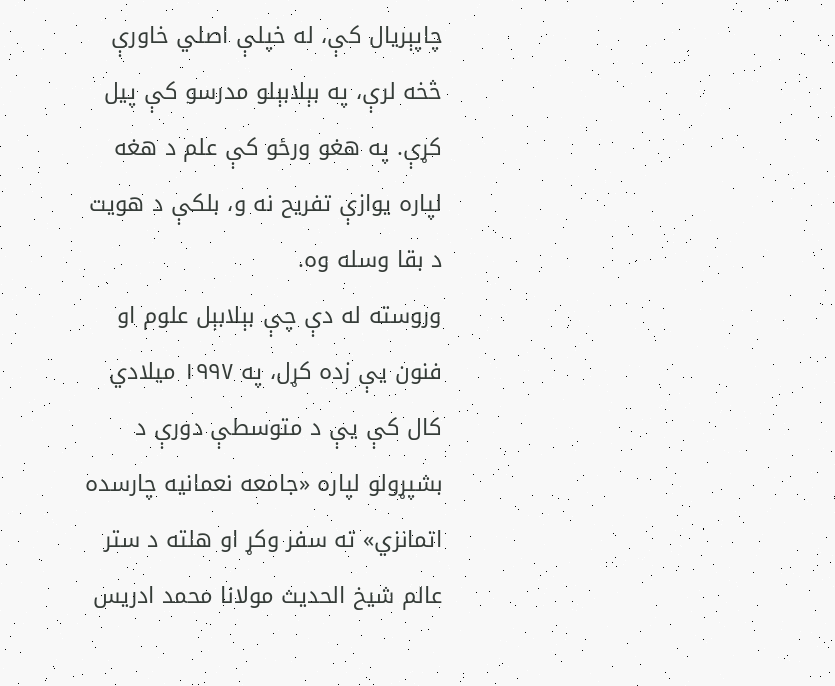چاپېریال کې، له خپلې اصلي خاورې څخه لرې، په بېلابېلو مدرسو کې پیل کړې. په هغو ورځو کې علم د هغه لپاره یوازې تفریح نه و، بلکې د هویت د بقا وسله وه.
وروسته له دې چې بېلابېل علوم او فنون یې زده کړل، په ۱۹۹۷ میلادي کال کې یې د متوسطې دورې د بشپړولو لپاره «جامعه نعمانیه چارسده اتمانزي» ته سفر وکړ او هلته د ستر عالم شیخ الحدیث مولانا محمد ادریس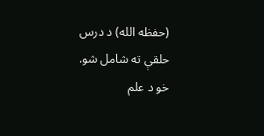(حفظه الله) د درس حلقې ته شامل شو.
خو د علم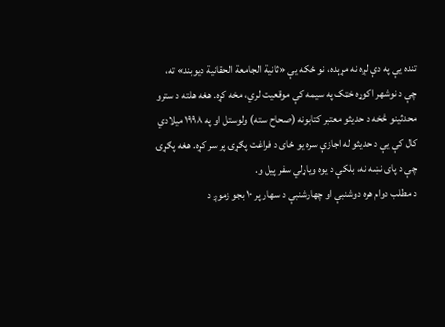تنده یې په دې لږه نه مړېده، نو ځکه یې «ثانیة الجامعة الحقانیة دیوبند» ته، چې د نوشهر اکوړه خټک په سیمه کې موقعیت لري، مخه کړه. هغه هلته د سترو محدثینو څخه د حدیثو معتبر کتابونه (صحاح سته) ولوستل او په ۱۹۹۸ میلادي کال کې یې د حدیثو له اجازې سره یو ځای د فراغت پګړۍ پر سر کړه. هغه پګړۍ چې د پای نښه نه، بلکې د یوه ویاړلي سفر پیل و.
د مطلب دوام هره دوشنبې او چهارشنبې د سهار پر ۱۰ بجو زموږ د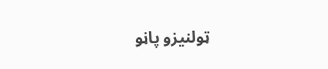ټولنیزو پاڼو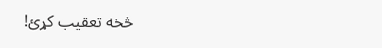څخه تعقیب کړئ!